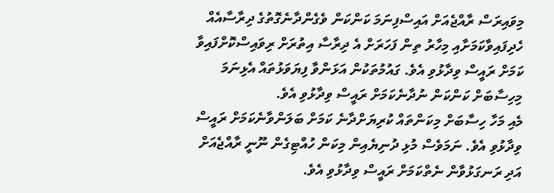މިވައިރަސް ރާއްޖެއަށް އައިސްފިނަމަ ކަންކަން ވެގެންދާނެގޮތުގެ ދިރާސާއެއް ހެދިފައިވާކަމަށާއި މިހާރު ތިން ފަހަރަށް އެ ދިރާސާ އިތުރަށް ރިވައިސްކޮށްފައިވާ ކަމަށް ރައީސް ވިދާޅުވި އެވެ. ގައުމުތަކުން އަޅަންވާ ފިޔަވަޅުތައް އެޅިނަމަ މިހިސާބަށް ކަންކަން ނުދާނެކަމަށް ރައީސް ވިދާޅުވި އެވެ.
މެއި މަހާ ހިސާބަށް މިކަންތައް ކުރިޔަށްދާނެ ކަމަށް ބަލަންވާނެކަމަށް ރައީސް ވިދާޅުވި އެވެ. ނަމަވެސް މުޅި ދުނިޔެއިން މިކަން ހުއްޓިގެން ނޫނީ ރާއްޖެއަށް އަދި ރަނގަޅުވާން ނެތްކަމަށް ރައީސް ވިދާޅުވި އެވެ.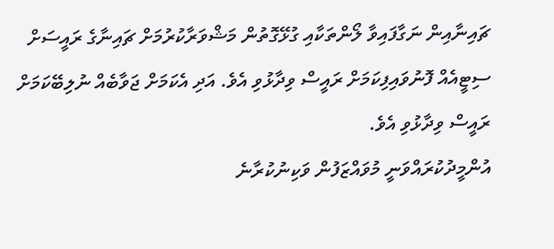ޗައިނާއިން ނަގާފައިވާ ލޯންތަކާއި ގުޅޭގޮތުން މަޝްވަރާކުރުމަށް ޗައިނާގެ ރައީސަށް ސިޓީއެއް ފޮނުވައިފިކަމަށް ރައީސް ވިދާޅުވި އެވެ. އަދި އެކަމަށް ޖަވާބެއް ނުލިބޭކަމަށް ރައީސް ވިދާޅުވި އެވެ.
އުންމީދުކުރައްވަނީ މުވައްޒަފުން ވަކިނުކުރާނެ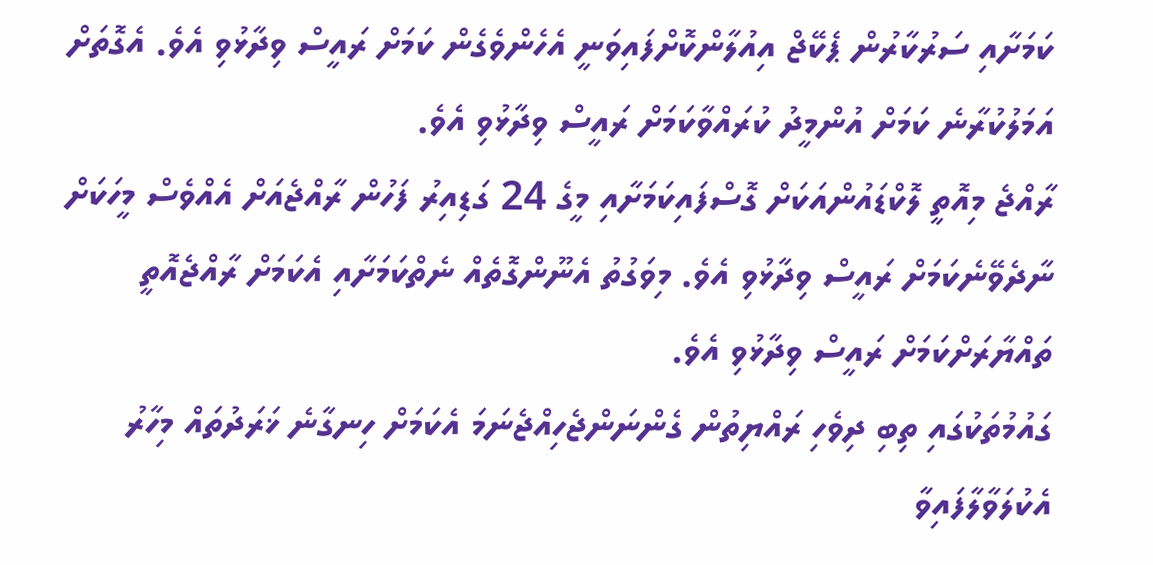ކަމަށާއި ސަރުކާރުން ޕެކޭޖް އިއުލާންކޮށްފައިވަނީ އެހެންވެގެން ކަމަށް ރައީސް ވިދާޅުވި އެވެ. އެގޮތަށް އަމަލުކުރާނެ ކަމަށް އުންމީދު ކުރައްވާކަމަށް ރައީސް ވިދާޅުވި އެވެ.
ރާއްޖެ މިއޮތީ ލޮކްޑައުންއަކަށް ގޮސްފައިކަމަށާއި މީގެ 24 ގަޑިއިރު ފަހުން ރާއްޖެއަށް އެއްވެސް މީހަކަށް ނާދެވޭނެކަމަށް ރައީސް ވިދާޅުވި އެވެ. މިވަގުތު އެނޫންގޮތެއް ނެތްކަމަށާއި އެކަމަށް ރާއްޖެއޮތީ ތައްޔާރަށްކަމަށް ރައީސް ވިދާޅުވި އެވެ.
ގައުމުތަކުގައި ތިބި ދިވެހި ރައްޔިތުން ގެންނަންޖެހިއްޖެނަމަ އެކަމަށް ހިނގާނެ ޚަރަދުތައް މިހާރު އެކުލަވާލާފައިވާ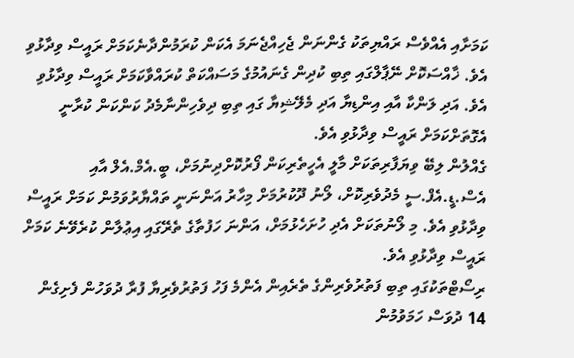ކަމަށާއި އެއްވެސް ރައްޔިތަކު ގެންނަން ޖެހިއްޖެނަމަ އެކަން ކުރަމުންދާނެކަމަށް ރައީސް ވިދާޅުވި އެވެ. ޚާއްސަކޮށް ނޭޕާލްގައި ތިބި ކުދިން ގެނައުމުގެ މަސައްކަތް ކުރައްވާކަމަށް ރައީސް ވިދާޅުވި އެވެ. އަދި ލަންކާ އާއި އިންޑިޔާ އަދި މެލޭޝިޔާ ގައި ތިބި ދިވެހިންނާމެދު ކަންކަން ކުރާނީ އެގޮތަށްކަމަށް ރައީސް ވިދާޅުވި އެވެ.
ގެއްލުން ލިބޭ ވިޔަފާރިތަކަށް މާލީ އެހީތެރިކަން ފޯރުކޮށްދިނުމަށް، ބީ.އެމް.އެލް އާއި އެސް.ޑީ.އެފް.ސީ މެދުވެރިކޮށް، ލޯނު ދޫކުރުމަށް މިހާރު އަންނަނީ ތައްޔާރުވަމުން ކަމަށް ރައީސް ވިދާޅުވި އެވެ. މި ލޯނުތަކަށް އެދި ހުށަހެޅުމަށް، އަންނަ ހަފުތާގެ ތެރޭގައި އިޢުލާން ކުރެވޭނެ ކަމަށް ރައީސް ވިދާޅުވި އެވެ.
ރިސޯޓްތަކުގައި ތިބި ފަތުރުވެރިންގެ ތެރެއިން އެންމެ ފަހު ފަތުރުވެރިޔާ ފުރާ ދުވަހުން ފެށިގެން 14 ދުވަސް ހަމަވުމުން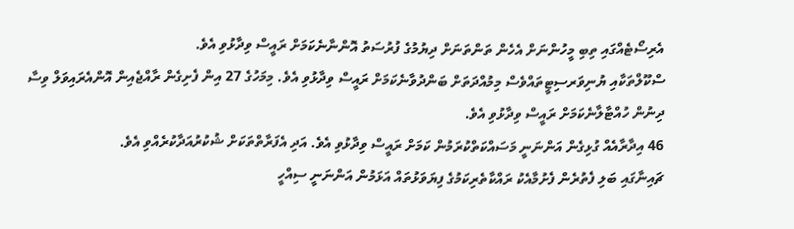އެރިސޯޓެއްގައި ތިބި މީހުންނަށް އެހެން ތަންތަނަށް ދިޔުމުގެ ފުރުސަތު އޮންނާނެކަމަށް ރައީސް ވިދާޅުވި އެވެ.
ސްކޫލްތަކާއި ޔުނިވަރސިޓީތައްވެސް މިމުއްދަތަށް ބަންދުވާނެކަމަށް ރައީސް ވިދާޅުވި އެވެ. މިމަހުގެ 27 އިން ފެށިގެން ރާއްޖެއިން އޮންއެރައިވަލް ވިސާ ދިނުން ހުއްޓާލާނެކަމަށް ރައީސް ވިދާޅުވި އެވެ.
46 އިދާރާއެއް ގުޅިގެން އަންނަނީ މަސައްކަތްކުރަމުން ކަމަށް ރައީސް ވިދާޅުވި އެވެ. އަދި އެފަރާތްތަކަށް ޝުކުރުއަދާކުރެއްވި އެވެ.
ޗައިނާގައި ބަލި ފެތުރެން ފެށުމާއެކު ރައްކާތެރިކަމުގެ ފިޔަވަޅުތައް އަޅަމުން އަންނަނީ ސިއްހީ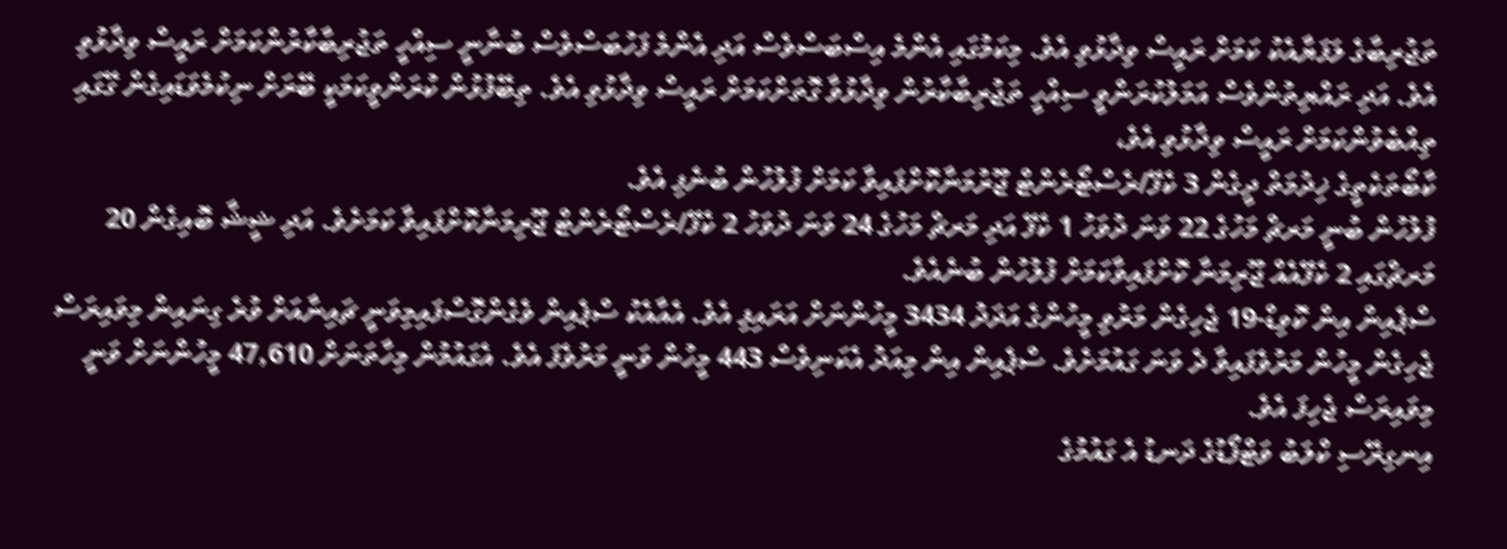ތަޖުރިބާގެ ލަފަޔާއެކު ކަމަށް ރައީސް ވިދާޅުވި އެވެ. މިކަމުގައި އެންމެ އިސްބަސްވެސް އަދި އެންމެ ފަހުބަސްވެސް ބުނާނީ ސިއްހީ ތަޖުރިބާކާރުންކަމަށް ރައީސް ވިދާޅުވި އެވެ. އަދި ރައްޔިތުންވެސް އަމަލުކުރަންވީ ސިއްހީ ތަޖުރިބާކާރުން ވިދާޅުވާ ގޮތަށްކަމަށް ރައީސް ވިދާޅުވި އެވެ. ތިބޭފުޅުން ކުރަންވީކަމަކީ ބޭރަށް ނިކުމެވަޑައިގެން ގޭގައި ތިއްބެވުންކަމަށް ރައީސް ވިދާޅުވި އެވެ،
ކާބޯތަކެތީގެ ޚިދުމަތް ދީގެން 3 ކެފޭ/ރެސްޓޯރެންޓް ޖޫރުމަނާކޮށްފައިވާ ކަމަށް ފުލުހުން ބުނެފި އެވެ.
ފުލުހުން ބުނީ މަރޗް މަހުގެ 22 ވަނަ ދުވަހު 1 ކެފޭ އަދި މަރޗް މަހުގެ 24 ވަނަ ދުވަހު 2 ކެފޭ/ރެސްޓޯރެންޓް ޖޫރިމަނާކޮށްފައިވާ ކަމަށެވެ. އަދި ޝީޝާ ބޮއިގެން 20 މަރޗްގައި 2 ކެފޭއެއް ޖޫރިމަނާ ކޮށްފައިވާކަމަށް ފުލުހުން ބުނެއެވެ.
ސްޕެއިން އިން ކޮވިޑް-19 ޖެހިގެން މަރުވި މީހުންގެ އަދަދު 3434 މީހުންނަށް އަރައިފި އެވެ. އެއާއެކު ސްޕެއިން ވެގެންގޮސްފައިމިވަނީ ޗައިނާއަށް ވުރެ ގިނައިން މިވައިރަސް ޖެހިގެން މީހުން މަރުވެފައިވާ ދެ ވަނަ ގައުމަށެވެ. ސްޕެއިން އިން މިއަދު އެކަނިވެސް 443 މީހުން ވަނީ މަރުވެފަ އެވެ. އެގައުމުން މިހާތަނަށް 47,610 މީހުންނަށް ވަނީ މިވައިރަސް ޖެހިފަ އެވެ.
އިނގިރޭސި ކްލަބު ވަޓްފޯޑުގެ ދަނޑު އެ ގައުމުގެ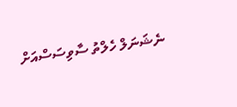ނެޝަނަލް ހެލްތު ސާވިސަސްއަށް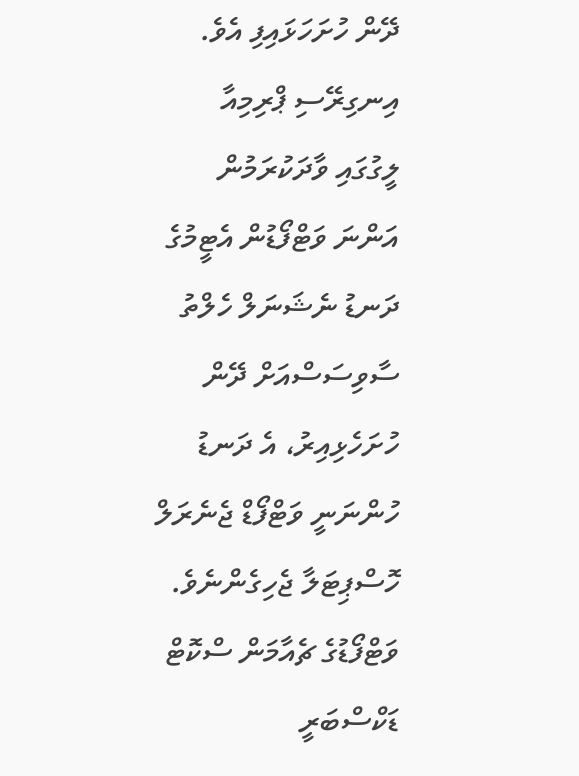ދޭން ހުށަހަޅައިފި އެވެ.
އިނގިރޭސި ޕްރިމިއާ ލީގުގައި ވާދަކުރަމުން އަންނަ ވަޓްފޯޑުން އެޓީމުގެ ދަނޑު ނެޝަނަލް ހެލްތު ސާވިސަސްއަށް ދޭން ހުށަހެޅިއިރު، އެ ދަނޑު ހުންނަނީ ވަޓްފޯޑް ޖެނެރަލް ހޮސްޕިޓަލާ ޖެހިގެންނެވެ. ވަޓްފޯޑުގެ ޗެއާމަން ސްކޮޓް ޑަކްސްބަރީ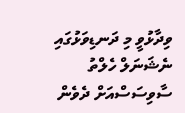ވިދާޅުވީ މި ދަނޑިވަޅުގައި ނެޝަނަލް ހެލްތު ސާވިސަސްއަށް ދެވެން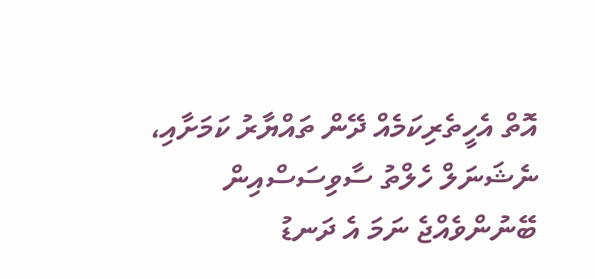އޮތް އެހީތެރިކަމެއް ދޭން ތައްޔާރު ކަމަށާއި، ނެޝަނަލް ހެލްތު ސާވިސަސްއިން ބޭނުންވެއްޖެ ނަމަ އެ ދަނޑު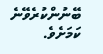ބޭނުންކުރެވޭނެ ކަމަށެވެ.